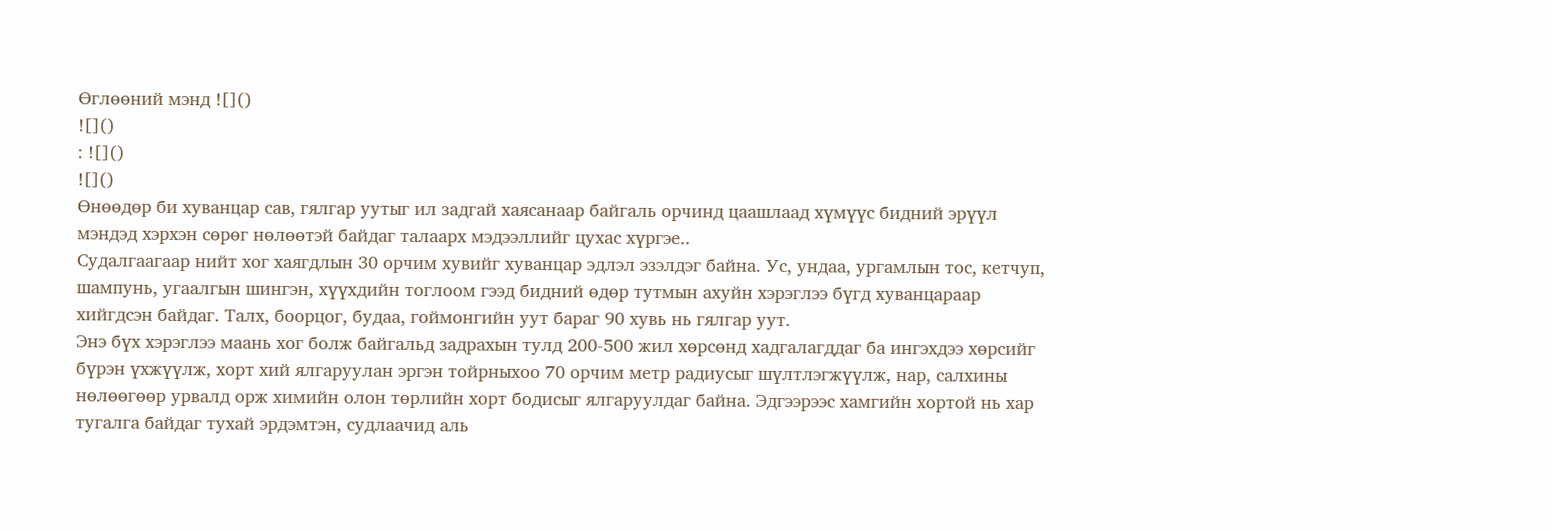Өглөөний мэнд ![]()
![]()
: ![]()
![]()
Өнөөдөр би хуванцар сав, гялгар уутыг ил задгай хаясанаар байгаль орчинд цаашлаад хүмүүс бидний эрүүл мэндэд хэрхэн сөрөг нөлөөтэй байдаг талаарх мэдээллийг цухас хүргэе..
Судалгаагаар нийт хог хаягдлын 30 орчим хувийг хуванцар эдлэл эзэлдэг байна. Ус, ундаа, ургамлын тос, кетчуп, шампунь, угаалгын шингэн, хүүхдийн тоглоом гээд бидний өдөр тутмын ахуйн хэрэглээ бүгд хуванцараар хийгдсэн байдаг. Талх, боорцог, будаа, гоймонгийн уут бараг 90 хувь нь гялгар уут.
Энэ бүх хэрэглээ маань хог болж байгальд задрахын тулд 200-500 жил хөрсөнд хадгалагддаг ба ингэхдээ хөрсийг бүрэн үхжүүлж, хорт хий ялгаруулан эргэн тойрныхоо 70 орчим метр радиусыг шүлтлэгжүүлж, нар, салхины нөлөөгөөр урвалд орж химийн олон төрлийн хорт бодисыг ялгаруулдаг байна. Эдгээрээс хамгийн хортой нь хар тугалга байдаг тухай эрдэмтэн, судлаачид аль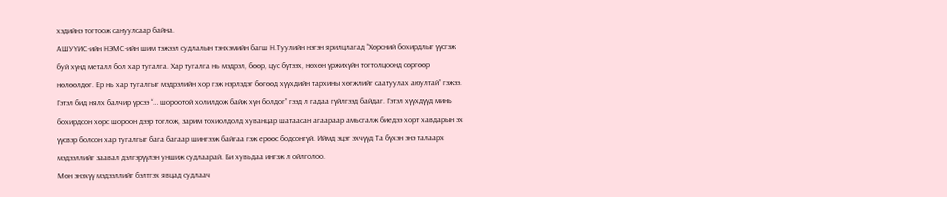хэдийнэ тогтоож сануулсаар байна.
АШУҮИС-ийн НЭМС-ийн шим тэжээл судлалын тэнхэмийн багш Н.Туулийн нэгэн ярилцлагад “Хөрсний бохирдлыг үүсгэж буй хүнд металл бол хар тугалга. Хар тугалга нь мэдрэл, бөөр, цус бүтээх, нөхөн үржихүйн тогтолцоонд сөргөөр нөлөөлдөг. Ер нь хар тугалгыг мэдрэлийн хор гэж нэрлэдэг бөгөөд хүүхдийн тархины хөгжлийг саатуулах аюултай” гэжээ.
Гэтэл бид нялх балчир үрсээ “… шороотой холилдож байж хүн болдог” гээд л гадаа гүйлгээд байдаг. Гэтэл хүүхдүүд минь бохирдсон хөрс шороон дээр тоглож, зарим тохиолдолд хуванцар шатаасан агаараар амьсгалж биедээ хорт хавдарын эх үүсвэр болсон хар тугалгыг бага багаар шингээж байгаа гэж ерөөс бодсонгүй. Иймд эцэг эхчүүд Та бүхэн энэ талаарх мэдээллийг заавал дэлгэрүүлэн уншиж судлаарай. Би хувьдаа ингэж л ойлголоо.
Мөн энэхүү мэдээллийг бэлтгэх явцад судлаач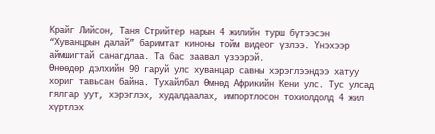Крайг Лийсон, Таня Стрийтер нарын 4 жилийн турш бүтээсэн “Хуванцрын далай” баримтат киноны тойм видеог үзлээ. Үнэхээр аймшигтай санагдлаа. Та бас заавал үзээрэй.
Өнөөдөр дэлхийн 90 гаруй улс хуванцар савны хэрэглээндээ хатуу хориг тавьсан байна. Тухайлбал Өмнөд Африкийн Кени улс. Тус улсад гялгар уут, хэрэглэх, худалдаалах, импортлосон тохиолдолд 4 жил хүртлэх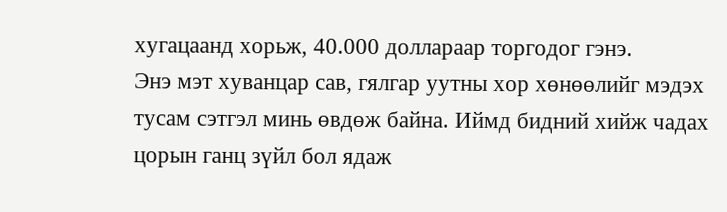хугацаанд хорьж, 40.000 доллараар торгодог гэнэ.
Энэ мэт хуванцар сав, гялгар уутны хор хөнөөлийг мэдэх тусам сэтгэл минь өвдөж байна. Иймд бидний хийж чадах цорын ганц зүйл бол ядаж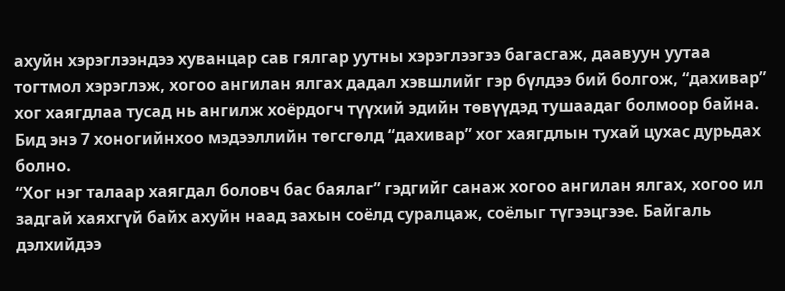ахуйн хэрэглээндээ хуванцар сав гялгар уутны хэрэглээгээ багасгаж, даавуун уутаа тогтмол хэрэглэж, хогоо ангилан ялгах дадал хэвшлийг гэр бүлдээ бий болгож, “дахивар” хог хаягдлаа тусад нь ангилж хоёрдогч түүхий эдийн төвүүдэд тушаадаг болмоор байна. Бид энэ 7 хоногийнхоо мэдээллийн төгсгөлд “дахивар” хог хаягдлын тухай цухас дурьдах болно.
“Хог нэг талаар хаягдал боловч бас баялаг” гэдгийг санаж хогоо ангилан ялгах, хогоо ил задгай хаяхгүй байх ахуйн наад захын соёлд суралцаж, соёлыг түгээцгээе. Байгаль дэлхийдээ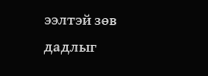ээлтэй зөв дадлыг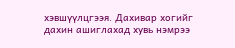хэвшүүлцгээя. Дахивар хогийг дахин ашиглахад хувь нэмрээ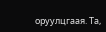оруулцгаая. Та,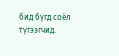бид бүгд соёл түгээгчид.